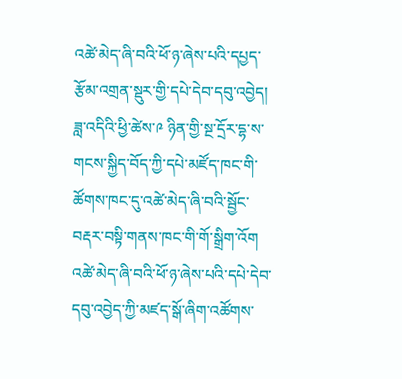འཚེ་མེད་ཞི་བའི་ཕོ་ཉ་ཞེས་པའི་དཔྱད་རྩོམ་འགྲན་སྡུར་གྱི་དཔེ་དེབ་དབུ་འབྱེད།
ཟླ་འདིའི་ཕྱི་ཚེས་༩ ཉིན་གྱི་སྔ་དྲོར་དྷ་ས་གངས་སྐྱིད་བོད་ཀྱི་དཔེ་མཛོད་ཁང་གི་ཚོགས་ཁང་དུ་འཚེ་མེད་ཞི་བའི་སྦྱོང་བརྡར་བསྟི་གནས་ཁང་གི་གོ་སྒྲིག་འོག འཚེ་མེད་ཞི་བའི་ཕོ་ཉ་ཞེས་པའི་དཔེ་དེབ་དབུ་འབྱེད་ཀྱི་མཛད་སྒོ་ཞིག་འཚོགས་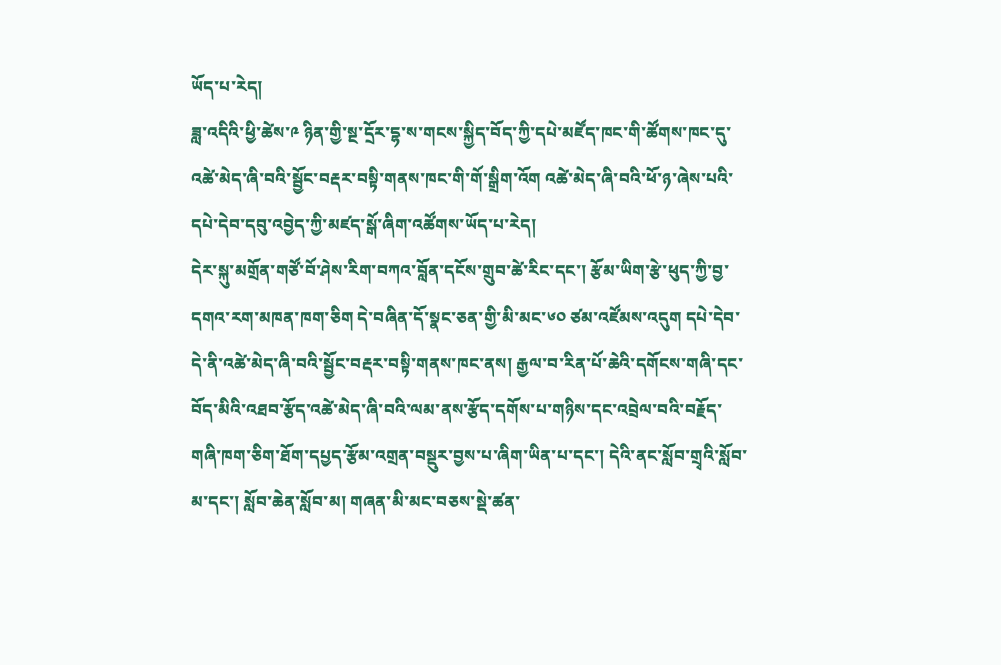ཡོད་པ་རེད།
ཟླ་འདིའི་ཕྱི་ཚེས་༩ ཉིན་གྱི་སྔ་དྲོར་དྷ་ས་གངས་སྐྱིད་བོད་ཀྱི་དཔེ་མཛོད་ཁང་གི་ཚོགས་ཁང་དུ་འཚེ་མེད་ཞི་བའི་སྦྱོང་བརྡར་བསྟི་གནས་ཁང་གི་གོ་སྒྲིག་འོག འཚེ་མེད་ཞི་བའི་ཕོ་ཉ་ཞེས་པའི་དཔེ་དེབ་དབུ་འབྱེད་ཀྱི་མཛད་སྒོ་ཞིག་འཚོགས་ཡོད་པ་རེད།
དེར་སྐུ་མགྲོན་གཙོ་བོ་ཤེས་རིག་བཀའ་བློན་དངོས་གྲུབ་ཚེ་རིང་དང་། རྩོམ་ཡིག་རྩེ་ཕུད་ཀྱི་བྱ་དགའ་རག་མཁན་ཁག་ཅིག དེ་བཞིན་དོ་སྣང་ཅན་གྱི་མི་མང་༦༠ ཙམ་འཛོམས་འདུག དཔེ་དེབ་དེ་ནི་འཚེ་མེད་ཞི་བའི་སྦྱོང་བརྡར་བསྟི་གནས་ཁང་ནས། རྒྱལ་བ་རིན་པོ་ཆེའི་དགོངས་གཞི་དང་བོད་མིའི་འཐབ་རྩོད་འཚེ་མེད་ཞི་བའི་ལམ་ནས་རྩོད་དགོས་པ་གཉིས་དང་འབྲེལ་བའི་བརྗོད་གཞི་ཁག་ཅིག་ཐོག་དཔྱད་རྩོམ་འགྲན་བསྡུར་བྱས་པ་ཞིག་ཡིན་པ་དང་། དེའི་ནང་སློབ་གྲྭའི་སློབ་མ་དང་། སློབ་ཆེན་སློབ་མ། གཞན་མི་མང་བཅས་སྡེ་ཚན་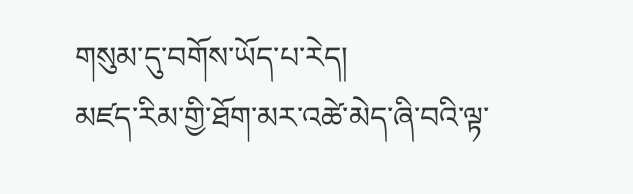གསུམ་དུ་བགོས་ཡོད་པ་རེད།
མཛད་རིམ་གྱི་ཐོག་མར་འཚེ་མེད་ཞི་བའི་ལྟ་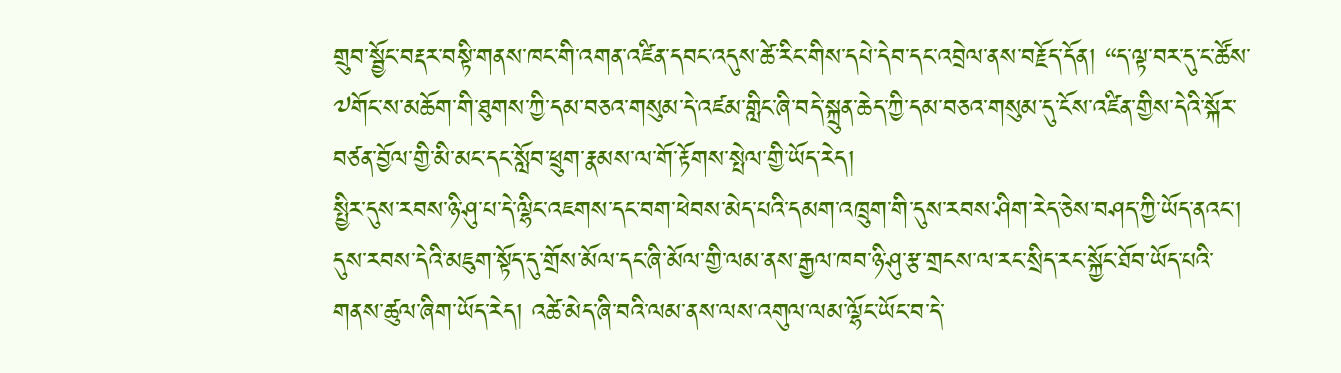གྲུབ་སྦྱོང་བརྡར་བསྟི་གནས་ཁང་གི་འགན་འཛིན་དབང་འདུས་ཚེ་རིང་གིས་དཔེ་དེབ་དང་འབྲེལ་ནས་བརྗོད་དོན། “ད་ལྟ་བར་དུ་ང་ཚོས་༧གོང་ས་མཆོག་གི་ཐུགས་ཀྱི་དམ་བཅའ་གསུམ་དེ་འཛམ་གླིང་ཞི་བདེ་སྐྲུན་ཆེད་ཀྱི་དམ་བཅའ་གསུམ་དུ་ངོས་འཛིན་གྱིས་དེའི་སྐོར་བཙན་བྱོལ་གྱི་མི་མང་དང་སློབ་ཕྲུག་རྣམས་ལ་གོ་རྟོགས་སྤེལ་གྱི་ཡོད་རེད།
སྤྱིར་དུས་རབས་ཉི་ཤུ་པ་དེ་ལྷིང་འཇགས་དང་བག་ཕེབས་མེད་པའི་དམག་འཁྲུག་གི་དུས་རབས་ཤིག་རེད་ཅེས་བཤད་ཀྱི་ཡོད་ནའང་། དུས་རབས་དེའི་མཇུག་སྟོད་དུ་གྲོས་མོལ་དང་ཞི་མོལ་གྱི་ལམ་ནས་རྒྱལ་ཁབ་ཉི་ཤུ་རྩ་གྲངས་ལ་རང་སྲིད་རང་སྐྱོང་ཐོབ་ཡོད་པའི་གནས་ཚུལ་ཞིག་ཡོད་རེད། འཚེ་མེད་ཞི་བའི་ལམ་ནས་ལས་འགུལ་ལམ་ལྷོང་ཡོང་བ་དེ་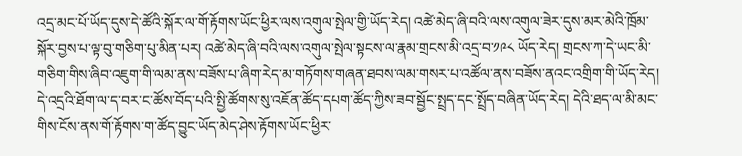འདྲ་མང་པོ་ཡོད་དུས་དེ་ཚོའི་སྐོར་ལ་གོ་རྟོགས་ཡོང་ཕྱིར་ལས་འགུལ་སྤེལ་གྱི་ཡོད་རེད། འཚེ་མེད་ཞི་བའི་ལས་འགུལ་ཟེར་དུས་མར་མེའི་ཁྲོམ་སྐོར་བྱས་པ་ལྟ་བུ་གཅིག་པུ་མིན་པར། འཚེ་མེད་ཞི་བའི་ལས་འགུལ་སྤེལ་སྟངས་ལ་རྣམ་གྲངས་མི་འདྲ་བ་༡༩༨ ཡོད་རེད། གྲངས་ཀ་དེ་ཡང་མི་གཅིག་གིས་ཞིབ་འཇུག་གི་ལམ་ནས་བཟོས་པ་ཞིག་རེད་མ་གཏོགས་གཞན་ཐབས་ལམ་གསར་པ་འཚོལ་ནས་བཟོས་ནའང་འགྲིག་གི་ཡོད་རེད། དེ་འདྲའི་ཐོག་ལ་ད་བར་ང་ཚོས་བོད་པའི་སྤྱི་ཚོགས་སུ་འཇོན་ཚོད་དཔག་ཚོད་ཀྱིས་ཟབ་སྦྱོང་སྤྲད་དང་སྤྲོད་བཞིན་ཡོད་རེད། དེའི་ཐད་ལ་མི་མང་གིས་ངོས་ནས་གོ་རྟོགས་ག་ཚོད་བྱུང་ཡོད་མེད་ཤེས་རྟོགས་ཡོང་ཕྱིར་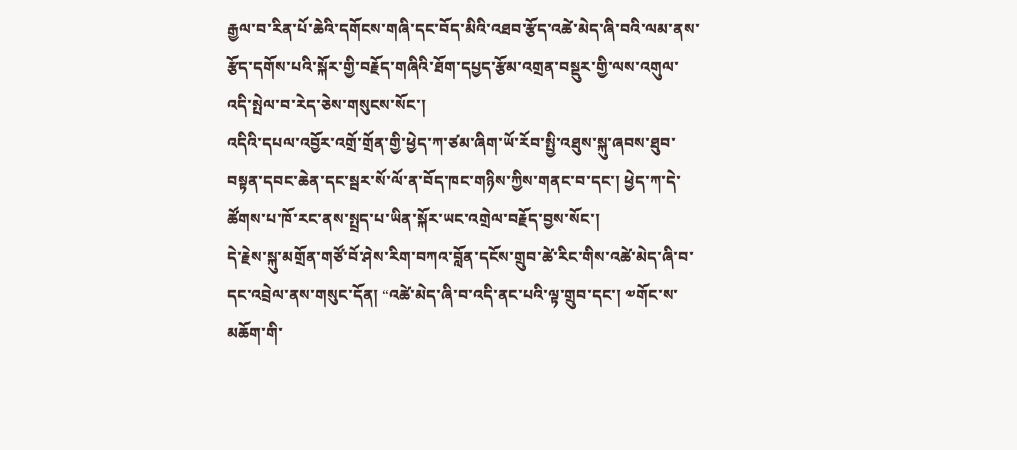རྒྱལ་བ་རིན་པོ་ཆེའི་དགོངས་གཞི་དང་བོད་མིའི་འཐབ་རྩོད་འཚེ་མེད་ཞི་བའི་ལམ་ནས་རྩོད་དགོས་པའི་སྐོར་གྱི་བརྗོད་གཞིའི་ཐོག་དཔྱད་རྩོམ་འགྲན་བསྡུར་གྱི་ལས་འགུལ་འདི་སྤེལ་བ་རེད་ཅེས་གསུངས་སོང་།
འདིའི་དཔལ་འབྱོར་འགྲོ་གྲོན་གྱི་ཕྱེད་ཀ་ཙམ་ཞིག་ཡོ་རོབ་སྤྱི་འཐུས་སྐུ་ཞབས་ཐུབ་བསྟན་དབང་ཆེན་དང་སྦར་སོ་ལོ་ན་བོད་ཁང་གཉིས་ཀྱིས་གནང་བ་དང་། ཕྱེད་ཀ་དེ་ཚོགས་པ་ཁོ་རང་ནས་སྤྲད་པ་ཡིན་སྐོར་ཡང་འགྲེལ་བརྗོད་བྱས་སོང་།
དེ་རྗེས་སྐུ་མགྲོན་གཙོ་བོ་ཤེས་རིག་བཀའ་བློན་དངོས་གྲུབ་ཚེ་རིང་གིས་འཚེ་མེད་ཞི་བ་དང་འབྲེལ་ནས་གསུང་དོན། “འཚེ་མེད་ཞི་བ་འདི་ནང་པའི་ལྟ་གྲུབ་དང་། ༧གོང་ས་མཆོག་གི་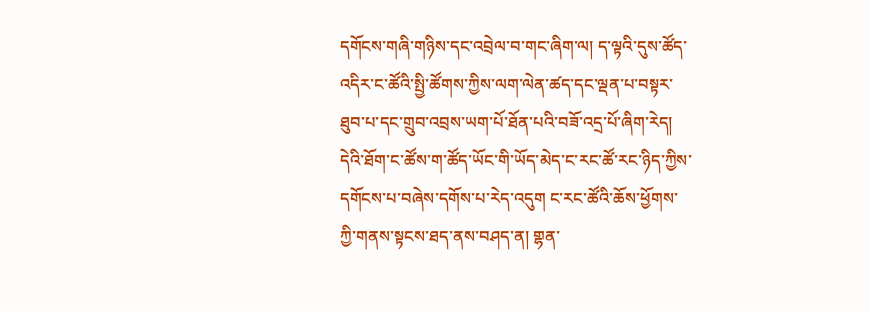དགོངས་གཞི་གཉིས་དང་འབྲེལ་བ་གང་ཞིག་ལ། ད་ལྟའི་དུས་ཚོད་འདིར་ང་ཚོའི་སྤྱི་ཚོགས་ཀྱིས་ལག་ལེན་ཚད་དང་ལྡན་པ་བསྟར་ཐུབ་པ་དང་གྲུབ་འབྲས་ཡག་པོ་ཐོན་པའི་བཟོ་འདྲ་པོ་ཞིག་རེད། དེའི་ཐོག་ང་ཚོས་ག་ཚོད་ཡོང་གི་ཡོད་མེད་ང་རང་ཚོ་རང་ཉིད་ཀྱིས་དགོངས་པ་བཞེས་དགོས་པ་རེད་འདུག ང་རང་ཚོའི་ཆོས་ཕྱོགས་ཀྱི་གནས་སྟངས་ཐད་ནས་བཤད་ན། གྷན་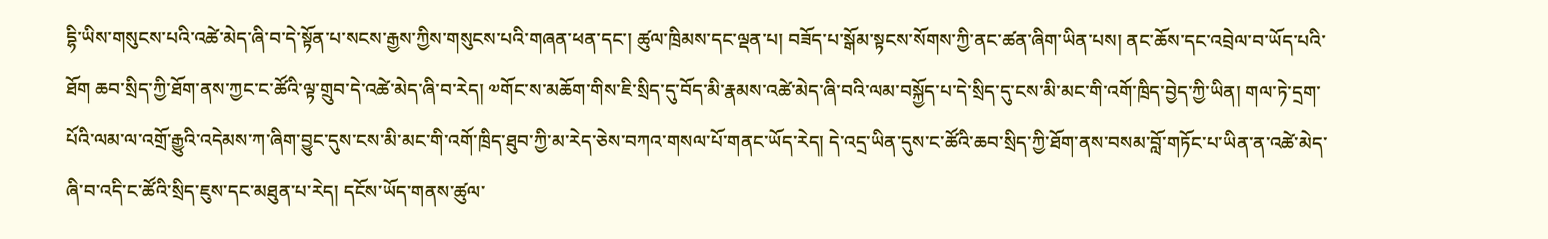དྷི་ཡིས་གསུངས་པའི་འཚེ་མེད་ཞི་བ་དེ་སྟོན་པ་སངས་རྒྱས་ཀྱིས་གསུངས་པའི་གཞན་ཕན་དང་། ཚུལ་ཁྲིམས་དང་ལྡན་པ། བཟོད་པ་སྒོམ་སྟངས་སོགས་ཀྱི་ནང་ཚན་ཞིག་ཡིན་པས། ནང་ཆོས་དང་འབྲེལ་བ་ཡོད་པའི་ཐོག ཆབ་སྲིད་ཀྱི་ཐོག་ནས་ཀྱང་ང་ཚོའི་ལྟ་གྲུབ་དེ་འཚེ་མེད་ཞི་བ་རེད། ༧གོང་ས་མཆོག་གིས་ཇི་སྲིད་དུ་བོད་མི་རྣམས་འཚེ་མེད་ཞི་བའི་ལམ་བསྐྱོད་པ་དེ་སྲིད་དུ་ངས་མི་མང་གི་འགོ་ཁྲིད་བྱེད་ཀྱི་ཡིན། གལ་ཏེ་དྲག་པོའི་ལམ་ལ་འགྲོ་རྒྱུའི་འདེམས་ཀ་ཞིག་བྱུང་དུས་ངས་མི་མང་གི་འགོ་ཁྲིད་ཐུབ་ཀྱི་མ་རེད་ཅེས་བཀའ་གསལ་པོ་གནང་ཡོད་རེད། དེ་འདྲ་ཡིན་དུས་ང་ཚོའི་ཆབ་སྲིད་ཀྱི་ཐོག་ནས་བསམ་བློ་གཏོང་པ་ཡིན་ན་འཚེ་མེད་ཞི་བ་འདི་ང་ཚོའི་སྲིད་ཇུས་དང་མཐུན་པ་རེད། དངོས་ཡོད་གནས་ཚུལ་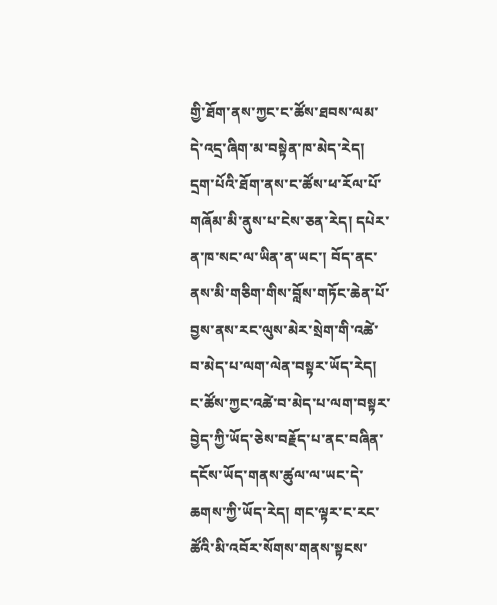གྱི་ཐོག་ནས་ཀྱང་ང་ཚོས་ཐབས་ལམ་དེ་འདྲ་ཞིག་མ་བསྟེན་ཁ་མེད་རེད། དྲག་པོའི་ཐོག་ནས་ང་ཚོས་ཕ་རོལ་པོ་གཞོམ་མི་ནུས་པ་ངེས་ཅན་རེད། དཔེར་ན་ཁ་སང་ལ་ཡིན་ན་ཡང་། བོད་ནང་ནས་མི་གཅིག་གིས་བློས་གཏོང་ཆེན་པོ་བྱས་ནས་རང་ལུས་མེར་སྲེག་གི་འཚེ་བ་མེད་པ་ལག་ལེན་བསྟར་ཡོད་རེད། ང་ཚོས་ཀྱང་འཚེ་བ་མེད་པ་ལག་བསྟར་བྱེད་ཀྱི་ཡོད་ཅེས་བརྗོད་པ་ནང་བཞིན་དངོས་ཡོད་གནས་ཚུལ་ལ་ཡང་དེ་ཆགས་ཀྱི་ཡོད་རེད། གང་ལྟར་ང་རང་ཚོའི་མི་འབོར་སོགས་གནས་སྟངས་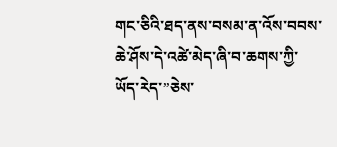གང་ཅིའི་ཐད་ནས་བསམ་ན་འོས་བབས་ཆེ་ཤོས་དེ་འཚེ་མེད་ཞི་བ་ཆགས་ཀྱི་ཡོད་རེད་”ཅེས་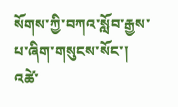སོགས་ཀྱི་བཀའ་སློབ་རྒྱས་པ་ཞིག་གསུངས་སོང་།
འཚེ་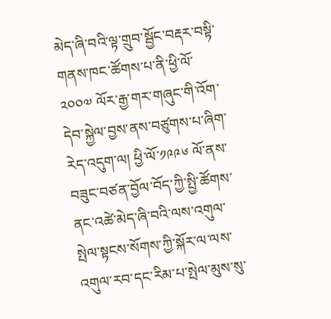མེད་ཞི་བའི་ལྟ་གྲུབ་སྦྱོང་བརྡར་བསྟི་གནས་ཁང་ཚོགས་པ་ནི་ཕྱི་ལོ་༢༠༠༧ ལོར་རྒྱ་གར་གཞུང་གི་འོག་དེབ་སྐྱེལ་བྱས་ནས་བཙུགས་པ་ཞིག་རེད་འདུག་ལ། ཕྱི་ལོ་༡༩༩༦ ལོ་ནས་བཟུང་བཙན་བྱོལ་བོད་ཀྱི་སྤྱི་ཚོགས་ནང་འཚེ་མེད་ཞི་བའི་ལས་འགུལ་སྤེལ་སྟངས་སོགས་ཀྱི་སྐོར་ལ་ལས་འགུལ་རབ་དང་རིམ་པ་སྤེལ་མུས་སུ་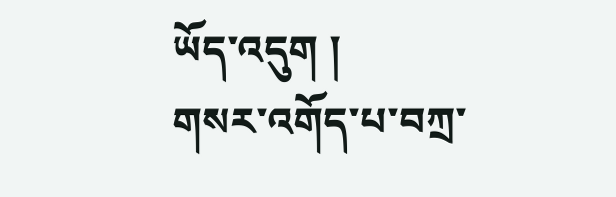ཡོད་འདུག །
གསར་འགོད་པ་བཀྲ་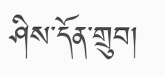ཤིས་དོན་གྲུབ།